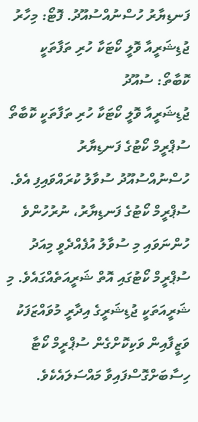ފަނޑިޔާރު ހުސްނުއްސުއޫދު. ފޮޓޯ: މިހާރު
ޖުޑިޝަރީއާ ވޮލީ ކޯޓަކާ ހުރި ތަފާތަކީ ކޮބާތޯ: ސުއޫދު
ޖުޑިޝަރީއާ ވޮލީ ކޯޓަކާ ހުރި ތަފާތަކީ ކޮބާތޯ ސުޕްރީމް ކޯޓުގެ ފަނޑިޔާރު ހުސްނުއްސުއޫދު ސުވާލު ކުރައްވައިފި އެވެ.
ސުޕްރީމް ކޯޓުގެ ފަނޑިޔާރު، ނުރުހުންވެ ހުންނަވައި މި ސުވާލު އުފެއްދެވީ މިއަދު ސުޕްރީމް ކޯޓުގައި އޮތް ޝަރީއަތެއްގައެވެ. މި ޝަރީއަތަކީ ޖުޑިޝަރީގެ އިދާރީ މުވައްޒަފަކު ވަޒީފާއިން ވަކިކޮށްގެން ސުޕްރީމް ކޯޓާ ހިސާބަށްގޮސްފައިވާ މައްސަލައެކެވެ.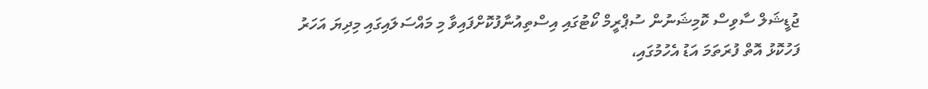ޖުޑީޝަލް ސާވިސް ކޮމިޝަނުން ސުޕްރީމް ކޯޓުގައި އިސްތިއުނާފުކޮށްފައިވާ މި މައްސަލައިގައި މިދިޔަ އަހަރު ފަހުކޮޅު އޮތް ފުރަތަމަ އަޑު އެހުމުގައި،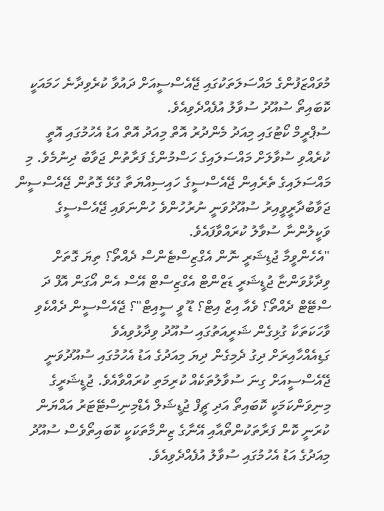މުވައްޒަފުންގެ މައްސަލަތަކުގައި ޖޭއެސްސީއަށް ދައުވާ ކުރެވިދާނެ ހަމައަކީ ކޮބައިތޯ ސުއޫދު ސުވާލު އުފެއްދެވިއެވެ.
ސުޕްރީމް ކޯޓުގައި މިއަދު މެންދުރު އޮތް މިއަދު އޮތް އަޑު އެހުމުގައި އޮތީ ކުރެއްވި ސުވާލަށް މައްސަލައިގެ ހަސްމުންގެ ފަރާތުން ޖަވާބު ދިނުމެވެ. މި މައްސަލައިގެ ތެރެއިން ޖޭއެސްސީގެ ހައިސިއްޔަތާ ގުޅޭ ގޮތުން ޖޭއެސްސީން ޖަވާބުދާރީވީއިރު ސުއޫދުވަނީ ނުރުހުންވެ ހުންނަވައި ޖޭއެސްސީގެ ވަކީލުންނާ ސުވާލު ކުރައްވާފައެވެ.
"އެހެންވީމާ ޖުޑިޝަރީ ނޮން އެގްޒިސްޓެންސް ދެއްތޯ؟ ތިޔަ ގޮތަށް ވިދާޅުވަންޏާ ޖުޑީޝަރީ ޑަޒްންޓް އެގްޒިސްޓް އޭސް އެން އޯގަން އޮފް ދަ ސްޓޭޓް ދެއްތޯ؟ ވެއާ އިޒް އިޓް؟ ޑޫ ވީ ސީއިޓް"؟ ޖޭއެސްސީން ދެއްކެވި ވާހަކަތަކާ ގުޅިގެން ޝަރީއަތުގައި ސުއޫދު ވިދާޅުވިއެވެ
ގަޑިއެއްހާއިރަށް ދިގު ދެމިގެން ދިޔަ މިއަދުގެ އަޑު އެހުމުގައި ސުއޫދުވަނީ ޖޭއެސްސީއަށް ގިނަ ސުވާލުތަކެއް ކުރިމަތި ކުރައްވާއެވެ. ޖުޑީޝަރީގެ މިނިވަންކަމަކީ ކޮބައިތޯ އަދި ޗީފް ޖުޑީޝަލް އެޑްމިނިސްޓޭޓަރު އައްޔަން ކުރަނީ ކޮން ފަރާތަކުންތޯއާއި އޭނާގެ ޒިންމާތަކަކީ ކޮބައިތޯވެސް ސުއޫދު މިއަދުގެ އަޑު އެހުމުގައި ސުވާލު އުފެއްދެވިއެވެ.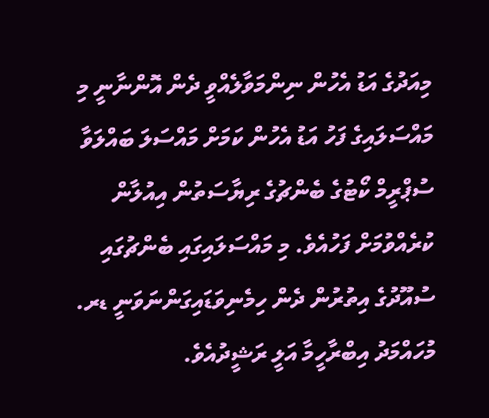މިއަދުގެ އަޑު އެހުން ނިންމަވާލެއްވީ ދެން އޮންނާނީ މި މައްސަލައިގެ ފަހު އަޑު އެހުން ކަމަށް މައްސަލަ ބައްލަވާ ސުޕްރީމް ކޯޓުގެ ބެންޗުގެ ރިޔާސަތުން އިއުލާން ކުރެއްވުމަށް ފަހުއެވެ. މި މައްސަލައިގައި ބެންޗުގައި ސުއޫދުގެ އިތުރުން ދެން ހިމެނިވަޑައިގަންނަވަނީ ޑރ. މުހައްމަދު އިބްރާހީމާ އަލީ ރަޝީދުއެވެ.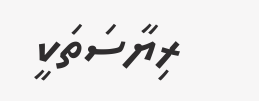ރިޔާސަތަކީ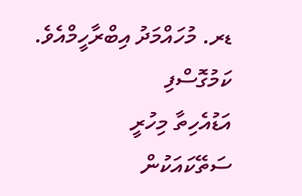ޑރ. މުހައްމަދު އިބްރާހީމްއެވެ.
ކަމުގޮސްފި
އަޑުއެހިތާ މިހުރީ
ސަތޭކައަކުން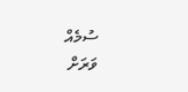ސުމެއް
ވަރަށް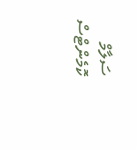ސަލާމް
ކޮމެންޓްސް